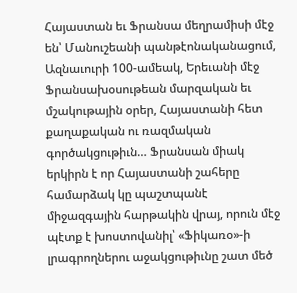Հայաստան եւ Ֆրանսա մեղրամիսի մէջ են՝ Մանուշեանի պանթէոնականացում, Ազնաւուրի 100-ամեակ, Երեւանի մէջ Ֆրանսախօսութեան մարզական եւ մշակութային օրեր, Հայաստանի հետ քաղաքական ու ռազմական գործակցութիւն… Ֆրանսան միակ երկիրն է որ Հայաստանի շահերը համարձակ կը պաշտպանէ միջազգային հարթակին վրայ, որուն մէջ պէտք է խոստովանիլ՝ «Ֆիկառօ»-ի լրագրողներու աջակցութիւնը շատ մեծ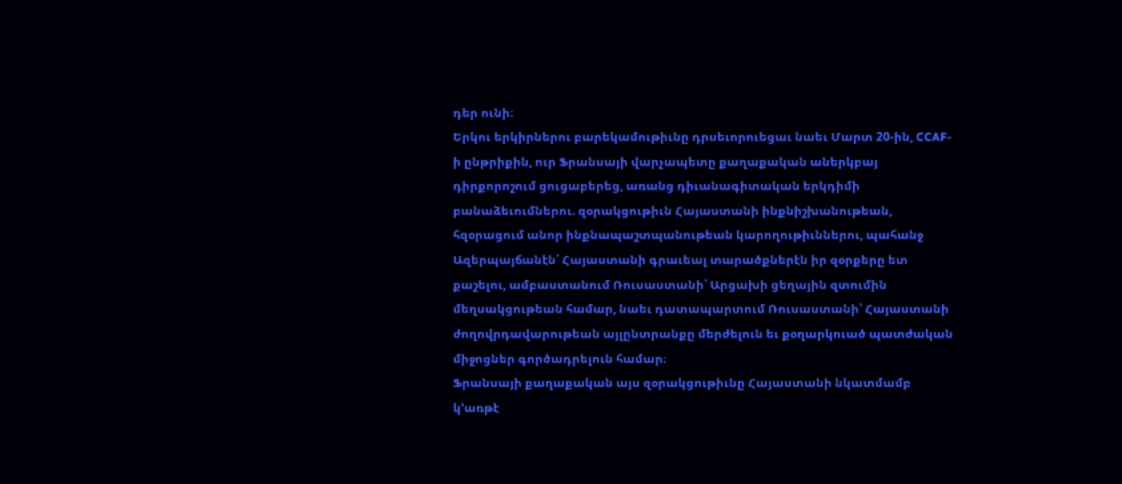դեր ունի։
Երկու երկիրներու բարեկամութիւնը դրսեւորուեցաւ նաեւ Մարտ 20-ին, CCAF-ի ընթրիքին, ուր Ֆրանսայի վարչապետը քաղաքական աներկբայ դիրքորոշում ցուցաբերեց, առանց դիւանագիտական երկդիմի բանաձեւումներու. զօրակցութիւն Հայաստանի ինքնիշխանութեան, հզօրացում անոր ինքնապաշտպանութեան կարողութիւններու, պահանջ Ազերպայճանէն՝ Հայաստանի գրաւեալ տարածքներէն իր զօրքերը ետ քաշելու, ամբաստանում Ռուսաստանի՝ Արցախի ցեղային զտումին մեղսակցութեան համար, նաեւ դատապարտում Ռուսաստանի՝ Հայաստանի ժողովրդավարութեան այլընտրանքը մերժելուն եւ քօղարկուած պատժական միջոցներ գործադրելուն համար։
Ֆրանսայի քաղաքական այս զօրակցութիւնը Հայաստանի նկատմամբ կ՚առթէ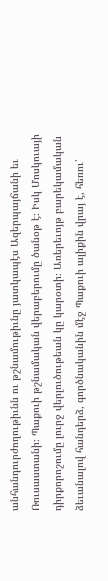անհանդուրժողութիւնն ու թշնամութիւնը յատկապէս Ազերպայճանի եւ Ռուսաստանի։ Պաքուի թշնամական վերաբերումը ծանօթ է։ Իսկ Մոսկուայի դիրքորոշումը լուրջ վերլուծութեան կը կարօտի։ Առերեւոյթ բարեկամական ձեւանալով հանդերձ, գործնականին մէջ Պաքուի ալիքին վրայ է, հեռու՝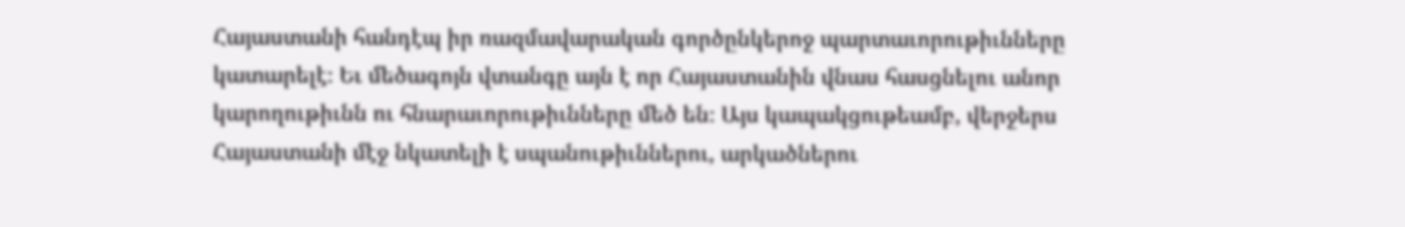Հայաստանի հանդէպ իր ռազմավարական գործընկերոջ պարտաւորութիւնները կատարելէ։ Եւ մեծագոյն վտանգը այն է որ Հայաստանին վնաս հասցնելու անոր կարողութիւնն ու հնարաւորութիւնները մեծ են։ Այս կապակցութեամբ, վերջերս Հայաստանի մէջ նկատելի է սպանութիւններու, արկածներու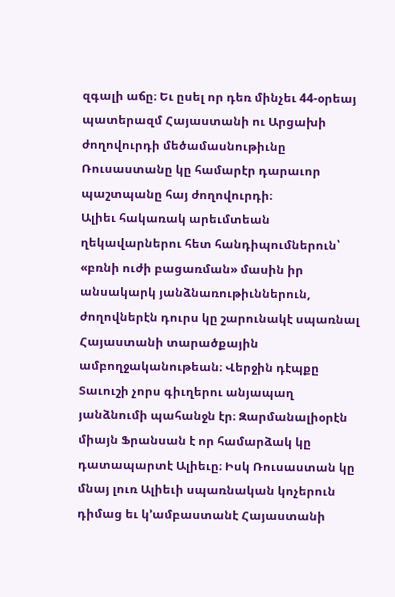զգալի աճը։ Եւ ըսել որ դեռ մինչեւ 44-օրեայ պատերազմ Հայաստանի ու Արցախի ժողովուրդի մեծամասնութիւնը Ռուսաստանը կը համարէր դարաւոր պաշտպանը հայ ժողովուրդի։
Ալիեւ հակառակ արեւմտեան ղեկավարներու հետ հանդիպումներուն՝ «բռնի ուժի բացառման» մասին իր անսակարկ յանձնառութիւններուն, ժողովներէն դուրս կը շարունակէ սպառնալ Հայաստանի տարածքային ամբողջականութեան։ Վերջին դէպքը Տաւուշի չորս գիւղերու անյապաղ յանձնումի պահանջն էր։ Զարմանալիօրէն միայն Ֆրանսան է որ համարձակ կը դատապարտէ Ալիեւը։ Իսկ Ռուսաստան կը մնայ լուռ Ալիեւի սպառնական կոչերուն դիմաց եւ կ՚ամբաստանէ Հայաստանի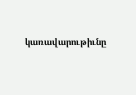կառավարութիւնը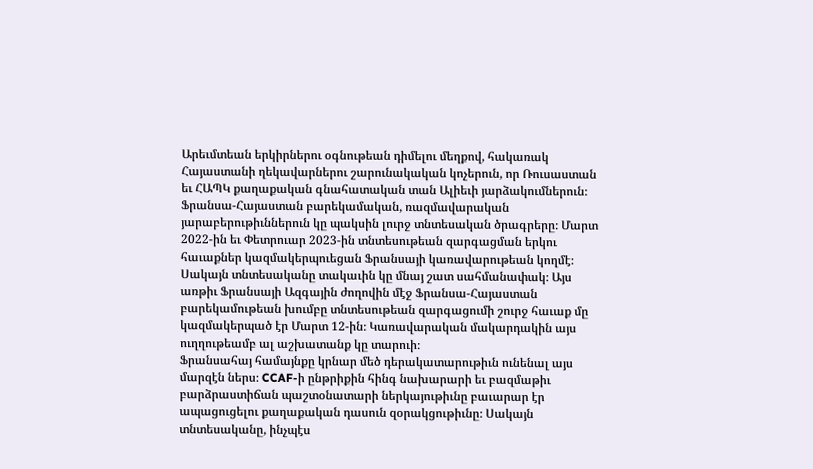Արեւմտեան երկիրներու օգնութեան դիմելու մեղքով, հակառակ Հայաստանի ղեկավարներու շարունակական կոչերուն, որ Ռուսաստան եւ ՀԱՊԿ քաղաքական գնահատական տան Ալիեւի յարձակումներուն։
Ֆրանսա-Հայաստան բարեկամական, ռազմավարական յարաբերութիւններուն կը պակսին լուրջ տնտեսական ծրագրերը։ Մարտ 2022-ին եւ Փետրուար 2023-ին տնտեսութեան զարգացման երկու հաւաքներ կազմակերպուեցան Ֆրանսայի կառավարութեան կողմէ։ Սակայն տնտեսականը տակաւին կը մնայ շատ սահմանափակ։ Այս առթիւ Ֆրանսայի Ազգային ժողովին մէջ Ֆրանսա-Հայաստան բարեկամութեան խումբը տնտեսութեան զարգացումի շուրջ հաւաք մը կազմակերպած էր Մարտ 12-ին։ Կառավարական մակարդակին այս ուղղութեամբ ալ աշխատանք կը տարուի։
Ֆրանսահայ համայնքը կրնար մեծ դերակատարութիւն ունենալ այս մարզէն ներս։ CCAF-ի ընթրիքին հինգ նախարարի եւ բազմաթիւ բարձրաստիճան պաշտօնատարի ներկայութիւնը բաւարար էր ապացուցելու քաղաքական դասուն զօրակցութիւնը։ Սակայն տնտեսականը, ինչպէս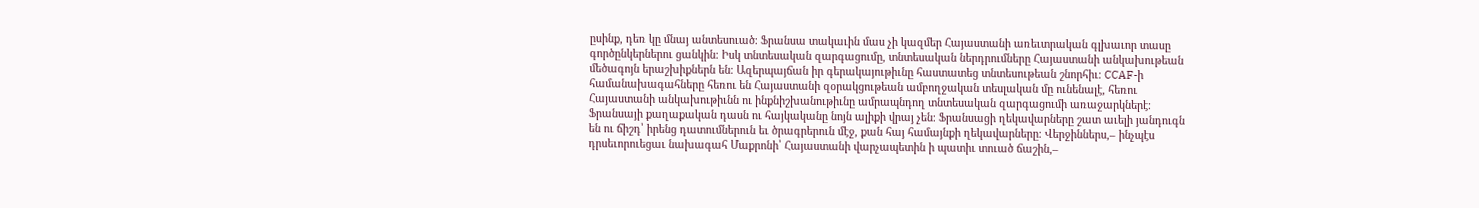ըսինք, դեռ կը մնայ անտեսուած։ Ֆրանսա տակաւին մաս չի կազմեր Հայաստանի առեւտրական գլխաւոր տասը գործընկերներու ցանկին։ Իսկ տնտեսական զարգացումը, տնտեսական ներդրումները Հայաստանի անկախութեան մեծագոյն երաշխիքներն են։ Ազերպայճան իր գերակայութիւնը հաստատեց տնտեսութեան շնորհիւ։ CCAF-ի համանախագահները հեռու են Հայաստանի զօրակցութեան ամբողջական տեսլական մը ունենալէ, հեռու Հայաստանի անկախութիւնն ու ինքնիշխանութիւնը ամրապնդող տնտեսական զարգացումի առաջարկներէ։ Ֆրանսայի քաղաքական դասն ու հայկականը նոյն ալիքի վրայ չեն։ Ֆրանսացի ղեկավարները շատ աւելի յանդուգն են ու ճիշդ՝ իրենց դատումներուն եւ ծրագրերուն մէջ, քան հայ համայնքի ղեկավարները։ Վերջիններս,– ինչպէս դրսեւորուեցաւ նախագահ Մաքրոնի՝ Հայաստանի վարչապետին ի պատիւ տուած ճաշին,–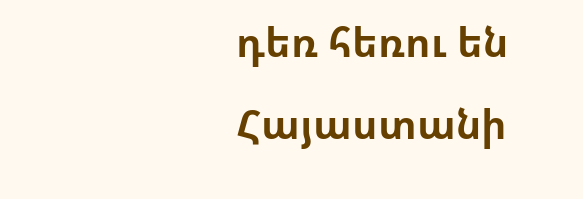դեռ հեռու են Հայաստանի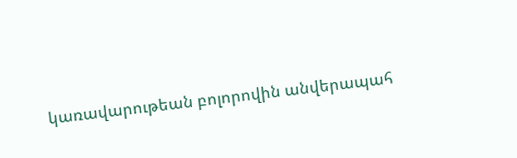կառավարութեան բոլորովին անվերապահ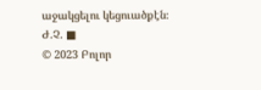աջակցելու կեցուածքէն։
Ժ.Չ. ■
© 2023 Բոլոր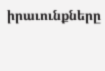իրաւունքները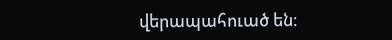վերապահուած են։